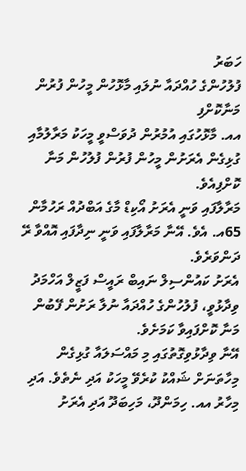ހަބަރު
ފުލުހުންގެ ހުއްދައާ ނުލައި މާޅޮހުން މީހުން ފުރުން މަނާކޮށްފި
އއ. މާޅޮހުގައި އުމުރުން ދުވަސްވީ މީހަކު މަރާލުމާއި ގުޅިގެން އެރަށުން މީހުން ފުރުން ފުލުހުން މަނާ ކޮށްފިއެވެ.
މަރާލާފައި ވަނީ އެރަށު އޯކިޑް މާގެ އަބްދުއް ރަހުމާން 65އ. އެވެ. އޭނާ މަރާލާފައި ވަނީ ނިދާފައި އޮއްވާ ރޭ ދަންވަރެވެ.
އެރަށު ކައުންސިލް ނައިބް ރައީސް ފަޒީލް އަހްމަދު ވިދާޅުވީ، ފުލުހުންގެ ހުއްދައާ ނުލާ ރަށުން ފޭބުން މަނާ ކޮށްފައިވާ ކަމަށެވެ.
އޭނާ ވިދާޅުވިގޮތުގައި މި މައްސަލައާ ގުޅިގެން މިހާތަނަށް ޝައްކު ކުރެވޭ މީހަކު އަދި ނެތެވެ. އަދި މިހާރު އއ. ހިމަންދޫ، މަހިބަދޫ އަދި އެރަށު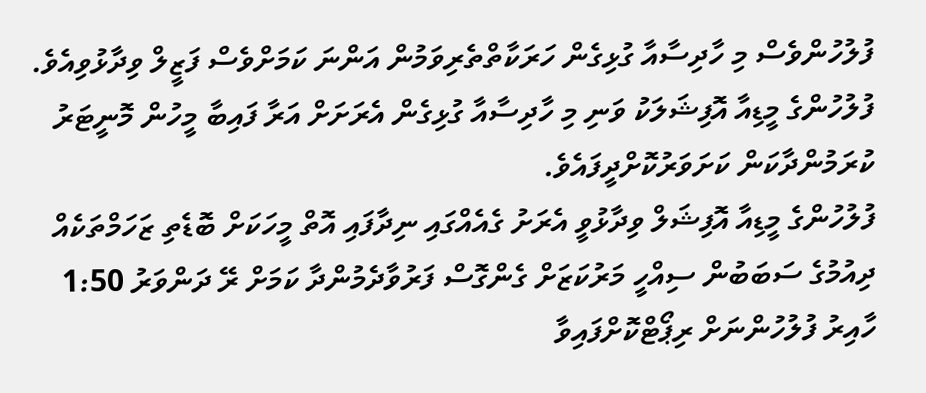ފުލުހުންވެސް މި ހާދިސާއާ ގުޅިގެން ހަރަކާތްތެރިވަމުން އަންނަ ކަމަށްވެސް ފަޒީލް ވިދާޅުވިއެވެ.
ފުލުހުންގެ މީޑިއާ އޮފިޝަލަކު ވަނި މި ހާދިސާއާ ގުޅިގެން އެރަށަށް އަރާ ފައިބާ މީހުން މޮނީޓަރު ކުރަމުންދާކަން ކަށަވަރުކޮށްދީފައެވެ.
ފުލުހުންގެ މީޑިއާ އޮފިޝަލް ވިދާޅުވީ އެރަށު ގެއެއްގައި ނިދާފައި އޮތް މީހަކަށް ބޮޑެތި ޒަހަމްތަކެއް ދިއުމުގެ ސަބަބުން ސިއްހީ މަރުކަޒަށް ގެންގޮސް ފަރުވާދެމުންދާ ކަމަށް ރޭ ދަންވަރު 1:50 ހާއިރު ފުލުހުންނަށް ރިޕޯޓްކޮށްފައިވާ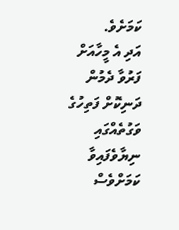ކަމަށެވެ.
އަދި އެ މީހާއަށް ފަރުވާ ދެމުން ދަނިކޮށް ފަތިހުގެ ވަގުތެއްގައި ނިޔާވެފައިވާ ކަމަށްވެސް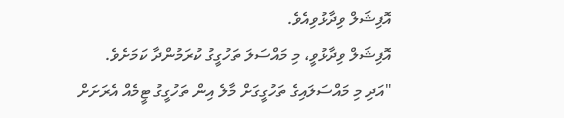އޮފިޝަލް ވިދާޅުވިއެވެ.
އޮފިޝަލް ވިދާޅުވީ، މި މައްސަލަ ތަހުގީގު ކުރަމުންދާ ކަމަށެވެ.
"އަދި މި މައްސަލައިގެ ތަހުގީގަށް މާލެ އިން ތަހުގީގު ޓީމެއް އެރަށަށް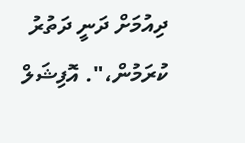ދިއުމަށް ދަނީ ދަތުރު ކުރަމުން،". އޮފިޝަލް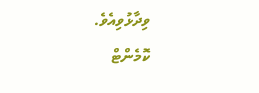ވިދާޅުވިއެވެ.
ކޮމެންޓް